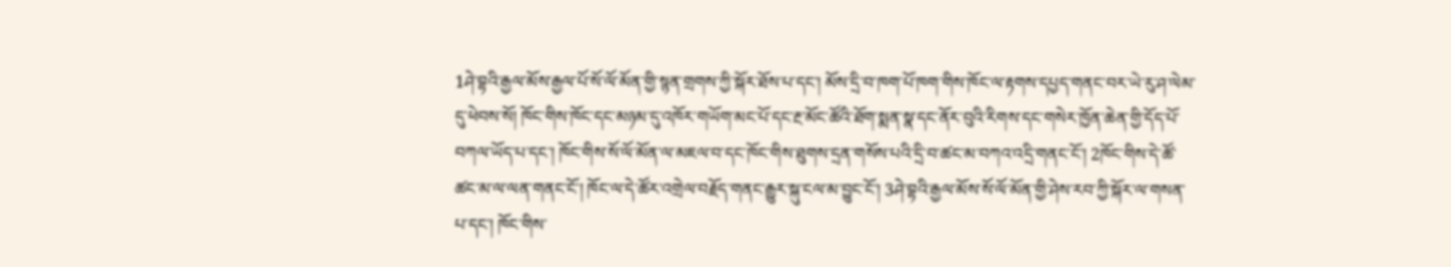1ཤེ་བྷའི་རྒྱལ་མོས་རྒྱལ་པོ་སོ་ལོ་མོན་གྱི་སྙན་གྲགས་ཀྱི་སྐོར་ཐོས་པ་དང་། མོས་དྲི་བ་ཁག་པོ་ཁག་གིས་ཁོང་ལ་རྟགས་དཔྱད་གནང་བར་ཡེ་རུ་ཤ་ལེམ་དུ་ཕེབས་སོ། ཁོང་གིས་ཁོང་དང་མཉམ་དུ་འཁོར་གཡོག་མང་པོ་དང་རྔ་མོང་ཚོའི་ཐོག་སྨན་སྣ་དང་ནོར་བུའི་རིགས་དང་གསེར་ཁྱོན་ཆེན་གྱི་དོད་པོ་བཀལ་ཡོད་པ་དང་། ཁོང་གིས་སོ་ལོ་མོན་ལ་མཇལ་བ་དང་ཁོང་གིས་ཐུགས་དྲན་གསོས་པའི་དྲི་བ་ཚང་མ་བཀའ་འདྲི་གནང་ངོ་། 2ཁོང་གིས་དེ་ཚོ་ཚང་མ་ལ་ལན་གནང་ངོ་། ཁོང་ལ་དེ་ཚོར་འགྲེལ་བརྗོད་གནང་རྒྱུར་སྐུ་ངལ་མ་བྱུང་ངོ་། 3ཤེ་བྷའི་རྒྱལ་མོས་སོ་ལོ་མོན་གྱི་ཤེས་རབ་ཀྱི་སྐོར་ལ་གསན་པ་དང་། ཁོང་གིས་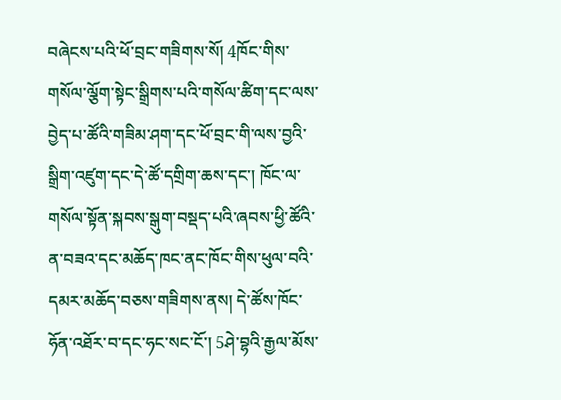བཞེངས་པའི་ཕོ་བྲང་གཟིགས་སོ། 4ཁོང་གིས་གསོལ་ལྕོག་སྟེང་སྒྲིགས་པའི་གསོལ་ཚིག་དང་ལས་བྱེད་པ་ཚོའི་གཟིམ་ཤག་དང་ཕོ་བྲང་གི་ལས་བྱའི་སྒྲིག་འཛུག་དང་དེ་ཚོ་དགྲིག་ཆས་དང་། ཁོང་ལ་གསོལ་སྟོན་སྐབས་སྒུག་བསྡད་པའི་ཞབས་ཕྱི་ཚོའི་ན་བཟའ་དང་མཆོད་ཁང་ནང་ཁོང་གིས་ཕུལ་བའི་དམར་མཆོད་བཅས་གཟིགས་ནས། དེ་ཚོས་ཁོང་ཧོན་འཐོར་བ་དང་ཧང་སང་ངོ་། 5ཤེ་བྷའི་རྒྱལ་མོས་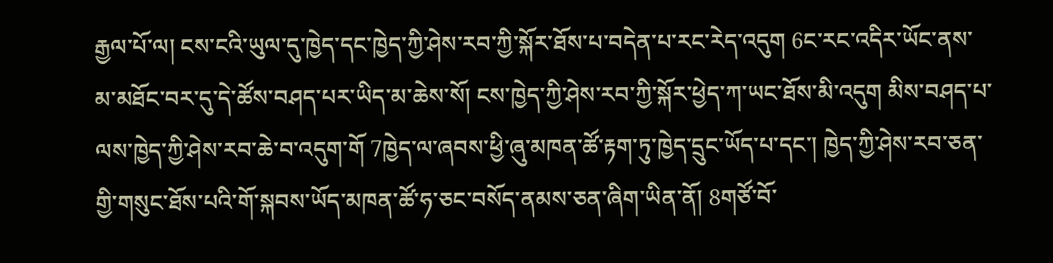རྒྱལ་པོ་ལ། ངས་ངའི་ཡུལ་དུ་ཁྱེད་དང་ཁྱེད་ཀྱི་ཤེས་རབ་ཀྱི་སྐོར་ཐོས་པ་བདེན་པ་རང་རེད་འདུག 6ང་རང་འདིར་ཡོང་ནས་མ་མཐོང་བར་དུ་དེ་ཚོས་བཤད་པར་ཡིད་མ་ཆེས་སོ། ངས་ཁྱེད་ཀྱི་ཤེས་རབ་ཀྱི་སྐོར་ཕྱེད་ཀ་ཡང་ཐོས་མི་འདུག མིས་བཤད་པ་ལས་ཁྱེད་ཀྱི་ཤེས་རབ་ཆེ་བ་འདུག་གོ 7ཁྱེད་ལ་ཞབས་ཕྱི་ཞུ་མཁན་ཚོ་རྟག་ཏུ་ཁྱེད་དྲུང་ཡོད་པ་དང་། ཁྱེད་ཀྱི་ཤེས་རབ་ཅན་གྱི་གསུང་ཐོས་པའི་གོ་སྐབས་ཡོད་མཁན་ཚོ་ཧ་ཅང་བསོད་ནམས་ཅན་ཞིག་ཡིན་ནོ། 8གཙོ་བོ་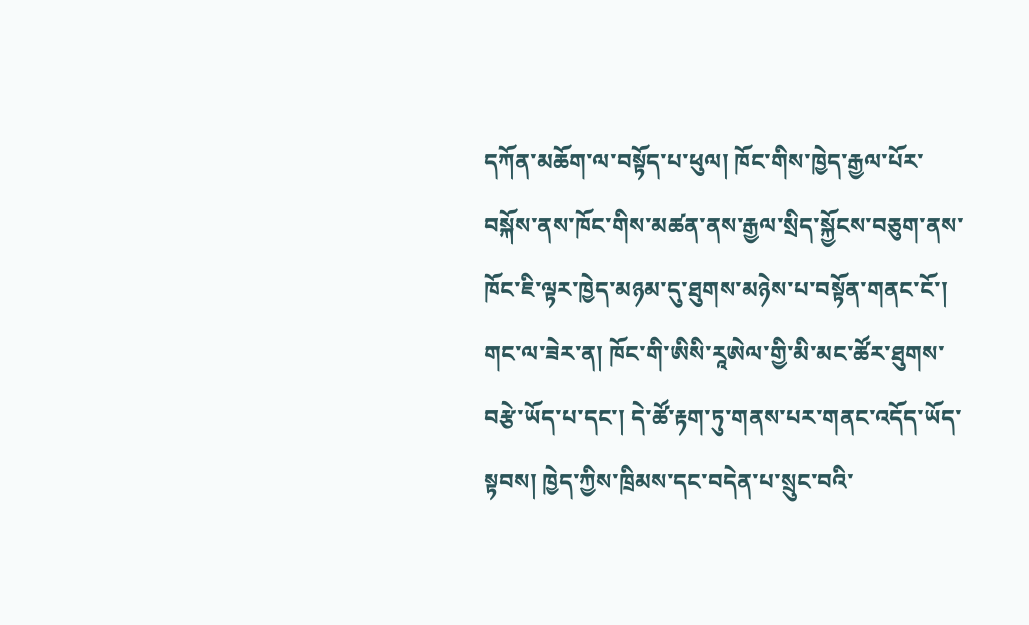དཀོན་མཆོག་ལ་བསྟོད་པ་ཕུལ། ཁོང་གིས་ཁྱེད་རྒྱལ་པོར་བསྐོས་ནས་ཁོང་གིས་མཚན་ནས་རྒྱལ་སྲིད་སྐྱོངས་བཅུག་ནས་ཁོང་ཇི་ལྟར་ཁྱེད་མཉམ་དུ་ཐུགས་མཉེས་པ་བསྟོན་གནང་ངོ་། གང་ལ་ཟེར་ན། ཁོང་གི་ཨིསི་རཱཨེལ་གྱི་མི་མང་ཚོར་ཐུགས་བརྩེ་ཡོད་པ་དང་། དེ་ཚོ་རྟག་ཏུ་གནས་པར་གནང་འདོད་ཡོད་སྟབས། ཁྱེད་ཀྱིས་ཁྲིམས་དང་བདེན་པ་སྲུང་བའི་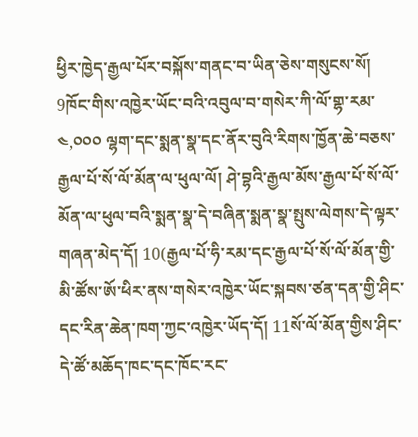ཕྱིར་ཁྱེད་རྒྱལ་པོར་བསྐོས་གནང་བ་ཡིན་ཅེས་གསུངས་སོ། 9ཁོང་གིས་འཁྱེར་ཡོང་བའི་འབུལ་བ་གསེར་ཀི་ལོ་གྷ་རམ་ ༤,༠༠༠ ལྷག་དང་སྨན་སྣ་དང་ནོར་བུའི་རིགས་ཁྱོན་ཆེ་བཅས་རྒྱལ་པོ་སོ་ལོ་མོན་ལ་ཕུལ་ལོ། ཤེ་བྷའི་རྒྱལ་མོས་རྒྱལ་པོ་སོ་ལོ་མོན་ལ་ཕུལ་བའི་སྨན་སྣ་དེ་བཞིན་སྨན་སྣ་སྤུས་ལེགས་དེ་ལྟར་གཞན་མེད་དོ། 10(རྒྱལ་པོ་ཧི་རམ་དང་རྒྱལ་པོ་སོ་ལོ་མོན་གྱི་མི་ཚོས་ཨོ་ཕིར་ནས་གསེར་འཁྱེར་ཡོང་སྐབས་ཙན་དན་གྱི་ཤིང་དང་རིན་ཆེན་ཁག་ཀྱང་འཁྱེར་ཡོད་དོ། 11སོ་ལོ་མོན་གྱིས་ཤིང་དེ་ཚོ་མཆོད་ཁང་དང་ཁོང་རང་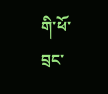གི་ཕོ་བྲང་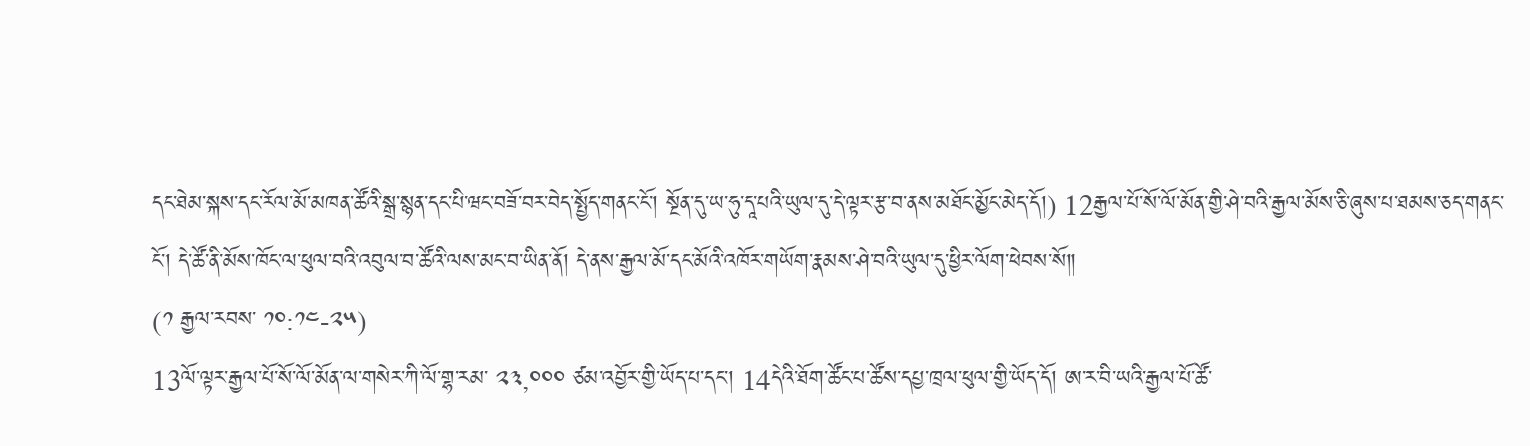དང་ཐེམ་སྐས་དང་རོལ་མོ་མཁན་ཚོའི་སྒྲ་སྙན་དང་པི་ཝང་བཟོ་བར་བེད་སྤྱོད་གནང་ངོ་། སྔོན་དུ་ཡ་ཧུ་དཱ་པའི་ཡུལ་དུ་དེ་ལྟར་རྩ་བ་ནས་མཐོང་མྱོང་མེད་དོ།) 12རྒྱལ་པོ་སོ་ལོ་མོན་གྱི་ཤེ་བའི་རྒྱལ་མོས་ཅི་ཞུས་པ་ཐམས་ཅད་གནང་ངོ་། དེ་ཚོ་ནི་མོས་ཁོང་ལ་ཕུལ་བའི་འབུལ་བ་ཚོའི་ལས་མང་བ་ཡིན་ནོ། དེ་ནས་རྒྱལ་མོ་དང་མོའི་འཁོར་གཡོག་རྣམས་ཤེ་བའི་ཡུལ་དུ་ཕྱིར་ལོག་ཕེབས་སོ༎
(༡ རྒྱལ་རབས་ ༡༠:༡༤-༢༥)
13ལོ་ལྟར་རྒྱལ་པོ་སོ་ལོ་མོན་ལ་གསེར་ཀི་ལོ་གྷ་རམ་ ༢༣,༠༠༠ ཙམ་འབྱོར་གྱི་ཡོད་པ་དང་། 14དེའི་ཐོག་ཚོང་པ་ཚོས་དཔྱ་ཁྲལ་ཕུལ་གྱི་ཡོད་དོ། ཨ་ར་བི་ཡའི་རྒྱལ་པོ་ཚོ་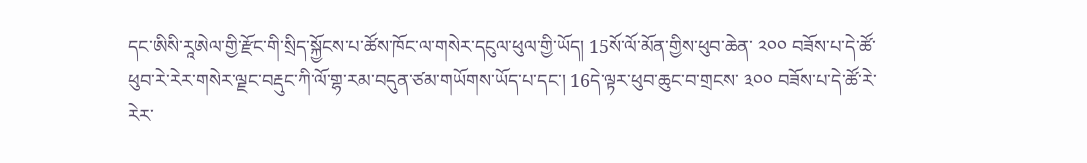དང་ཨིསི་རཱཨེལ་གྱི་རྫོང་གི་སྲིད་སྐྱོངས་པ་ཚོས་ཁོང་ལ་གསེར་དངུལ་ཕུལ་གྱི་ཡོད། 15སོ་ལོ་མོན་གྱིས་ཕུབ་ཆེན་ ༢༠༠ བཟོས་པ་དེ་ཚོ་ཕུབ་རེ་རེར་གསེར་ལྗང་བརྡུང་ཀི་ལོ་གྷ་རམ་བདུན་ཙམ་གཡོགས་ཡོད་པ་དང་། 16དེ་ལྟར་ཕུབ་ཆུང་བ་གྲངས་ ༣༠༠ བཟོས་པ་དེ་ཚོ་རེ་རེར་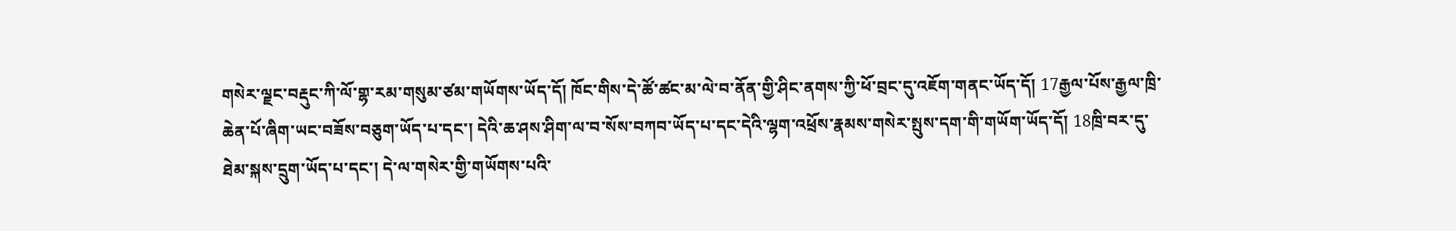གསེར་ལྗང་བརྡུང་ཀི་ལོ་གྷ་རམ་གསུམ་ཙམ་གཡོགས་ཡོད་དོ། ཁོང་གིས་དེ་ཚོ་ཚང་མ་ལེ་བ་ནོན་གྱི་ཤིང་ནགས་ཀྱི་ཕོ་བྲང་དུ་འཇོག་གནང་ཡོད་དོ། 17རྒྱལ་པོས་རྒྱལ་ཁྲི་ཆེན་པོ་ཞིག་ཡང་བཟོས་བཅུག་ཡོད་པ་དང་། དེའི་ཆ་ཤས་ཤིག་ལ་བ་སོས་བཀབ་ཡོད་པ་དང་དེའི་ལྷག་འཕྲོས་རྣམས་གསེར་སྤུས་དག་གི་གཡོག་ཡོད་དོ། 18ཁྲི་བར་དུ་ཐེམ་སྐས་དྲུག་ཡོད་པ་དང་། དེ་ལ་གསེར་གྱི་གཡོགས་པའི་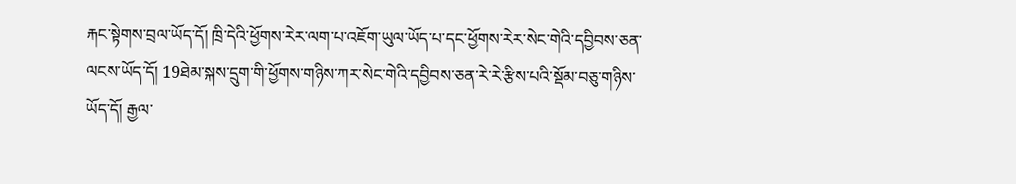རྐང་སྟེགས་བྲལ་ཡོད་དོ། ཁྲི་དེའི་ཕྱོགས་རེར་ལག་པ་འཇོག་ཡུལ་ཡོད་པ་དང་ཕྱོགས་རེར་སེང་གེའི་དབྱིབས་ཅན་ལངས་ཡོད་དོ། 19ཐེམ་སྐས་དྲུག་གི་ཕྱོགས་གཉིས་ཀར་སེང་གེའི་དབྱིབས་ཅན་རེ་རེ་རྩིས་པའི་སྡོམ་བཅུ་གཉིས་ཡོད་དོ། རྒྱལ་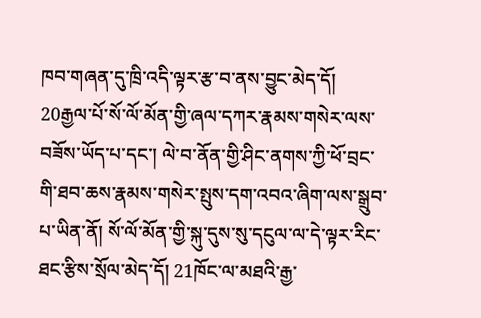ཁབ་གཞན་དུ་ཁྲི་འདི་ལྟར་རྩ་བ་ནས་བྱུང་མེད་དོ། 20རྒྱལ་པོ་སོ་ལོ་མོན་གྱི་ཞལ་དཀར་རྣམས་གསེར་ལས་བཟོས་ཡོད་པ་དང་། ལེ་བ་ནོན་གྱི་ཤིང་ནགས་ཀྱི་ཕོ་བྲང་གི་ཐབ་ཆས་རྣམས་གསེར་སྤུས་དག་འབའ་ཞིག་ལས་སྒྲུབ་པ་ཡིན་ནོ། སོ་ལོ་མོན་གྱི་སྐུ་དུས་སུ་དངུལ་ལ་དེ་ལྟར་རིང་ཐང་རྩིས་སྲོལ་མེད་དོ། 21ཁོང་ལ་མཐའི་རྒྱ་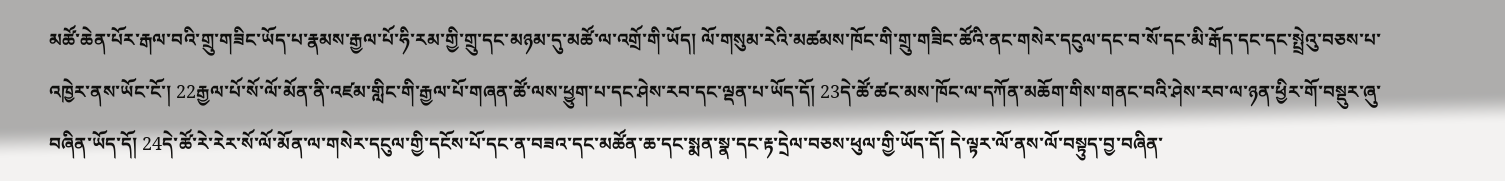མཚོ་ཆེན་པོར་རྒལ་བའི་གྲུ་གཟིང་ཡོད་པ་རྣམས་རྒྱལ་པོ་ཧི་རམ་གྱི་གྲུ་དང་མཉམ་དུ་མཚོ་ལ་འགྲོ་གི་ཡོད། ལོ་གསུམ་རེའི་མཚམས་ཁོང་གི་གྲུ་གཟིང་ཚོའི་ནང་གསེར་དངུལ་དང་བ་སོ་དང་མི་རྒོད་དང་དང་སྤྲེའུ་བཅས་པ་འཁྱེར་ནས་ཡོང་ངོ་། 22རྒྱལ་པོ་སོ་ལོ་མོན་ནི་འཛམ་གླིང་གི་རྒྱལ་པོ་གཞན་ཚོ་ལས་ཕྱུག་པ་དང་ཤེས་རབ་དང་ལྡན་པ་ཡོད་དོ། 23དེ་ཚོ་ཚང་མས་ཁོང་ལ་དཀོན་མཆོག་གིས་གནང་བའི་ཤེས་རབ་ལ་ཉན་ཕྱིར་གོ་བསྡུར་ཞུ་བཞིན་ཡོད་དོ། 24དེ་ཚོ་རེ་རེར་སོ་ལོ་མོན་ལ་གསེར་དངུལ་གྱི་དངོས་པོ་དང་ན་བཟའ་དང་མཚོན་ཆ་དང་སྨན་སྣ་དང་རྟ་དྲེལ་བཅས་ཕུལ་གྱི་ཡོད་དོ། དེ་ལྟར་ལོ་ནས་ལོ་བསྟུད་བྱ་བཞིན་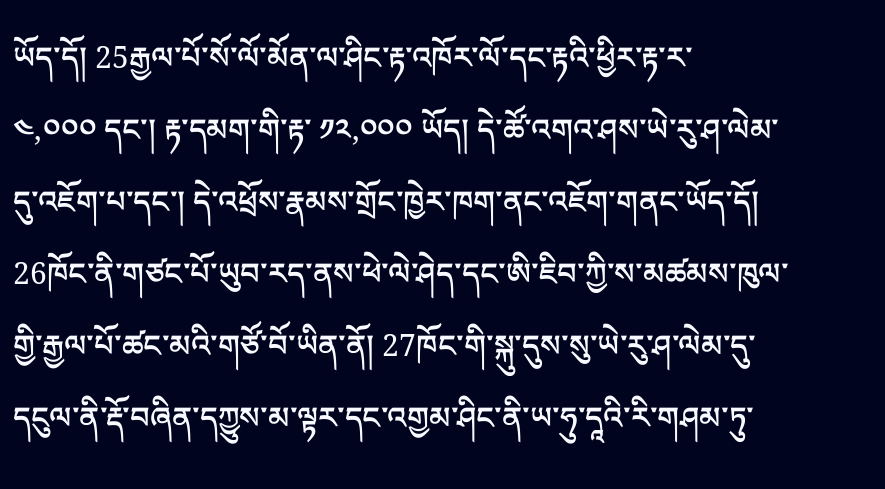ཡོད་དོ། 25རྒྱལ་པོ་སོ་ལོ་མོན་ལ་ཤིང་རྟ་འཁོར་ལོ་དང་རྟའི་ཕྱིར་རྟ་ར་ ༤,༠༠༠ དང་། རྟ་དམག་གི་རྟ་ ༡༢,༠༠༠ ཡོད། དེ་ཚོ་འགའ་ཤས་ཡེ་རུ་ཤ་ལེམ་དུ་འཇོག་པ་དང་། དེ་འཕྲོས་རྣམས་གྲོང་ཁྱེར་ཁག་ནང་འཇོག་གནང་ཡོད་དོ། 26ཁོང་ནི་གཙང་པོ་ཡུབ་རད་ནས་ཕེ་ལེ་ཤེད་དང་ཨི་ཇིབ་ཀྱི་ས་མཚམས་ཁུལ་གྱི་རྒྱལ་པོ་ཚང་མའི་གཙོ་བོ་ཡིན་ནོ། 27ཁོང་གི་སྐུ་དུས་སུ་ཡེ་རུ་ཤ་ལེམ་དུ་དངུལ་ནི་རྡོ་བཞིན་དཀྱུས་མ་ལྟར་དང་འགྱམ་ཤིང་ནི་ཡ་ཧུ་དཱའི་རི་གཤམ་ཏུ་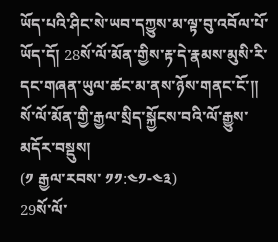ཡོད་པའི་ཤིང་སེ་ཡབ་དཀྱུས་མ་ལྟ་བུ་འབོལ་པོ་ཡོད་དོ། 28སོ་ལོ་མོན་གྱིས་རྟ་དེ་རྣམས་མུསི་རི་དང་གཞན་ཡུལ་ཚང་མ་ནས་ཉོས་གནང་ངོ་༎
སོ་ལོ་མོན་གྱི་རྒྱལ་སྲིད་སྐྱོངས་བའི་ལོ་རྒྱུས་མདོར་བསྡུས།
(༡ རྒྱལ་རབས་ ༡༡:༤༡-༤༣)
29སོ་ལོ་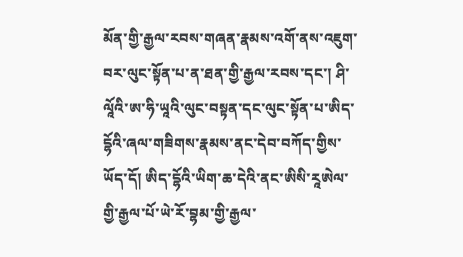མོན་གྱི་རྒྱལ་རབས་གཞན་རྣམས་འགོ་ནས་འཇུག་བར་ལུང་སྟོན་པ་ན་ཐན་གྱི་རྒྱལ་རབས་དང་། ཤི་ལཱོའི་ཨ་ཧི་ཡཱའི་ལུང་བསྟན་དང་ལུང་སྟོན་པ་ཨིད་དྷོའི་ཞལ་གཟིགས་རྣམས་ནང་དེབ་བཀོད་གྱིས་ཡོད་དོ། ཨིད་དྷོའི་ཡིག་ཆ་དེའི་ནང་ཨིསི་རཱཨེལ་གྱི་རྒྱལ་པོ་ཡེ་རོ་བྷམ་གྱི་རྒྱལ་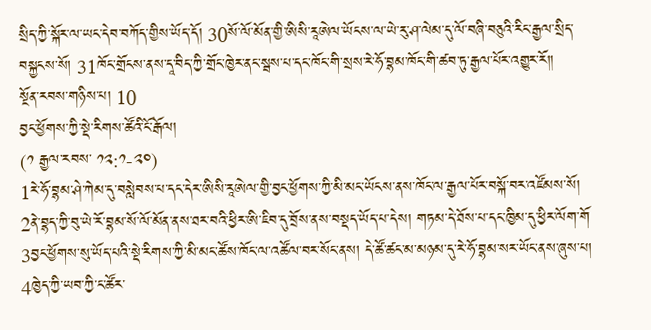སྲིད་ཀྱི་སྐོར་ལ་ཡང་དེབ་བཀོད་གྱིས་ཡོད་དོ། 30སོ་ལོ་མོན་གྱི་ཨིསི་རཱཨེལ་ཡོངས་ལ་ཡེ་རུ་ཤ་ལེམ་དུ་ལོ་བཞི་བཅུའི་རིང་རྒྱལ་སྲིད་བསྐྱངས་སོ། 31ཁོང་གྲོངས་ནས་དཱ་བིད་ཀྱི་གྲོང་ཁྱེར་ནང་སྦས་པ་དང་ཁོང་གི་སྲས་རེ་ཧོ་བྷམ་ཁོང་གི་ཚབ་ཏུ་རྒྱལ་པོར་འགྱུར་རོ༎
སྔོན་རབས་གཉིས་པ། 10
བྱང་ཕྱོགས་ཀྱི་སྡེ་རིགས་ཚོའི་ངོ་རྒོལ།
(༡ རྒྱལ་རབས་ ༡༢:༡-༢༠)
1རེ་ཧོ་བྷམ་ཤེ་ཀེམ་དུ་བསླེབས་པ་དང་དེར་ཨིསི་རཱཨེལ་གྱི་བྱང་ཕྱོགས་ཀྱི་མི་མང་ཡོངས་ནས་ཁོང་ལ་རྒྱལ་པོར་བསྐོ་བར་འཛོམས་སོ། 2ནེ་བྷད་ཀྱི་བུ་ཡེ་རོ་བྷམ་སོ་ལོ་མོན་ནས་ཐར་བའི་ཕྱིར་ཨི་ཇིབ་དུ་བྲོས་ནས་བསྡད་ཡོད་པ་དེས། གཏམ་དེ་ཐོས་པ་དང་ཁྱིམ་དུ་ཕྱིར་ལོག་གོ 3བྱང་ཕྱོགས་སུ་ཡོད་པའི་སྡེ་རིགས་ཀྱི་མི་མང་ཚོས་ཁོང་ལ་འཚོལ་བར་སོང་ནས། དེ་ཚོ་ཚང་མ་མཉམ་དུ་རེ་ཧོ་བྷམ་སར་ཡོང་ནས་ཞུས་པ། 4ཁྱེད་ཀྱི་ཡབ་ཀྱི་ང་ཚོར་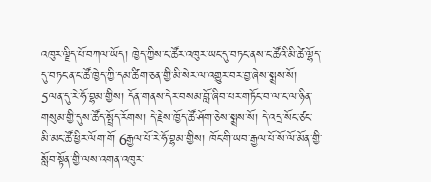འཁུར་ལྗིད་པོ་བཀལ་ཡོད། ཁྱེད་ཀྱིས་ང་ཚོར་འཁུར་ཡང་དུ་བཏང་ནས་ང་ཚོའི་མི་ཚེ་ལྷོད་དུ་བཏང་ན་ང་ཚོ་ཁྱེད་ཀྱི་དམ་ཚིག་ཅན་གྱི་མི་སེར་ལ་འགྱུར་བར་བྱ་ཞེས་སྨྲས་སོ། 5ལན་དུ་རེ་ཧོ་བྷམ་གྱིས། དོན་གནས་དེར་བསམ་བློ་ཞིབ་པར་གཏོང་བ་ལ་ང་ལ་ཉིན་གསུམ་གྱི་དུས་ཚོད་སྤྲོད་རོགས། དེ་རྗེས་ཁྱོད་ཚོ་ཤོག་ཅེས་སྨྲས་སོ། དེ་འདྲ་སོང་ཙང་མི་མང་ཚོ་ཕྱིར་ལོག་གོ 6རྒྱལ་པོ་རེ་ཧོ་བྷམ་གྱིས། ཁོང་གི་ཡབ་རྒྱལ་པོ་སོ་ལོ་མོན་གྱི་སློབ་སྟོན་གྱི་ལས་འགན་འཁུར་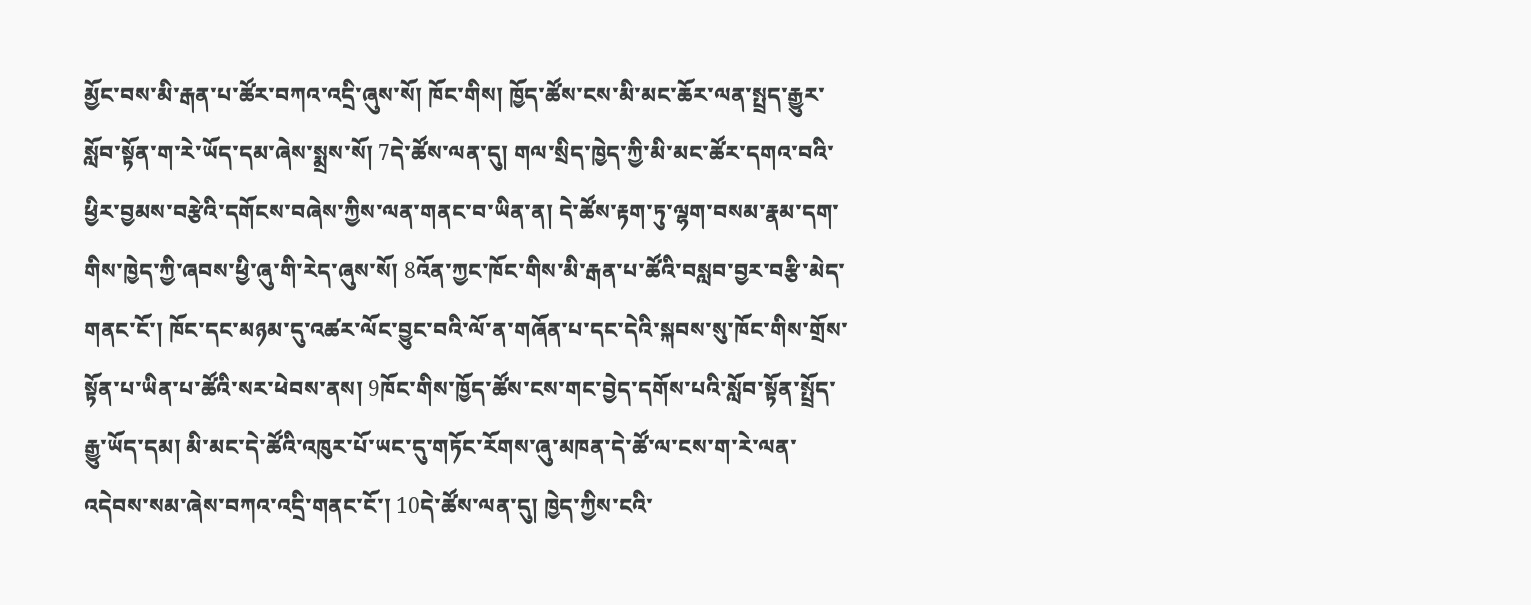མྱོང་བས་མི་རྒན་པ་ཚོར་བཀའ་འདྲི་ཞུས་སོ། ཁོང་གིས། ཁྱོད་ཚོས་ངས་མི་མང་ཆོར་ལན་སྤྲད་རྒྱུར་སློབ་སྟོན་ག་རེ་ཡོད་དམ་ཞེས་སྨྲས་སོ། 7དེ་ཚོས་ལན་དུ། གལ་སྲིད་ཁྱེད་ཀྱི་མི་མང་ཚོར་དགའ་བའི་ཕྱིར་བྱམས་བརྩེའི་དགོངས་བཞེས་ཀྱིས་ལན་གནང་བ་ཡིན་ན། དེ་ཚོས་རྟག་ཏུ་ལྷག་བསམ་རྣམ་དག་གིས་ཁྱེད་ཀྱི་ཞབས་ཕྱི་ཞུ་གི་རེད་ཞུས་སོ། 8འོན་ཀྱང་ཁོང་གིས་མི་རྒན་པ་ཚོའི་བསླབ་བྱར་བརྩི་མེད་གནང་ངོ་། ཁོང་དང་མཉམ་དུ་འཚར་ལོང་བྱུང་བའི་ལོ་ན་གཞོན་པ་དང་དེའི་སྐབས་སུ་ཁོང་གིས་གྲོས་སྟོན་པ་ཡིན་པ་ཚོའི་སར་ཕེབས་ནས། 9ཁོང་གིས་ཁྱོད་ཚོས་ངས་གང་བྱེད་དགོས་པའི་སློབ་སྟོན་སྤྲོད་རྒྱུ་ཡོད་དམ། མི་མང་དེ་ཚོའི་འཁུར་པོ་ཡང་དུ་གཏོང་རོགས་ཞུ་མཁན་དེ་ཚོ་ལ་ངས་ག་རེ་ལན་འདེབས་སམ་ཞེས་བཀའ་འདྲི་གནང་ངོ་། 10དེ་ཚོས་ལན་དུ། ཁྱེད་ཀྱིས་ངའི་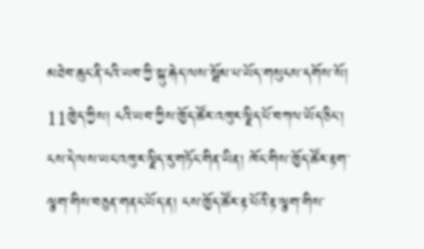མཐེབ་ཆུང་ནི་ངའི་ཡབ་ཀྱི་སྐུ་རྐེད་ལས་སྦོམ་པ་ཡོད་གསུངས་དགོས་སོ། 11ཁྱེད་ཀྱིས། ངའི་ཡབ་ཀྱིས་ཁྱོད་ཚོར་འཁུར་ལྗིད་པོ་བཀལ་ཡོད་ཅིང་། ངས་དེ་ལས་ཡང་འཁུར་ལྗིད་རུ་གཏོང་གིན་ཡིན། ཁོང་གིས་ཁྱོད་ཚོར་རྟག་ལྕག་གིས་བཅུན་གནང་ཡོད་ན། ངས་ཁྱོད་ཚོར་རྟ་པོའི་རྟ་ལྕག་གིས་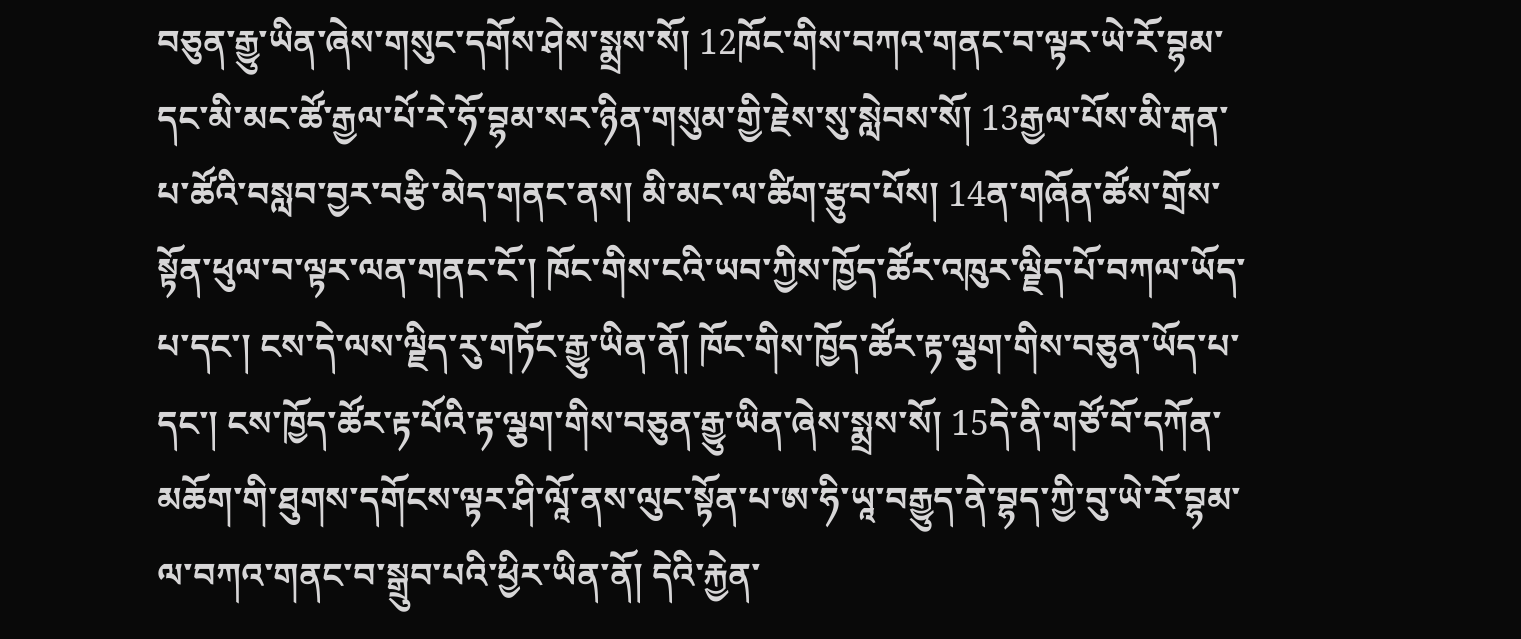བཅུན་རྒྱུ་ཡིན་ཞེས་གསུང་དགོས་ཤེས་སྨྲས་སོ། 12ཁོང་གིས་བཀའ་གནང་བ་ལྟར་ཡེ་རོ་བྷམ་དང་མི་མང་ཚོ་རྒྱལ་པོ་རེ་ཧོ་བྷམ་སར་ཉིན་གསུམ་གྱི་རྗེས་སུ་སླེབས་སོ། 13རྒྱལ་པོས་མི་རྒན་པ་ཚོའི་བསླབ་བྱར་བརྩི་མེད་གནང་ནས། མི་མང་ལ་ཚིག་རྩུབ་པོས། 14ན་གཞོན་ཚོས་གྲོས་སྟོན་ཕུལ་བ་ལྟར་ལན་གནང་ངོ་། ཁོང་གིས་ངའི་ཡབ་ཀྱིས་ཁྱོད་ཚོར་འཁུར་ལྗིད་པོ་བཀལ་ཡོད་པ་དང་། ངས་དེ་ལས་ལྗིད་རུ་གཏོང་རྒྱུ་ཡིན་ནོ། ཁོང་གིས་ཁྱོད་ཚོར་རྟ་ལྕག་གིས་བཅུན་ཡོད་པ་དང་། ངས་ཁྱོད་ཚོར་རྟ་པོའི་རྟ་ལྕག་གིས་བཅུན་རྒྱུ་ཡིན་ཞེས་སྨྲས་སོ། 15དེ་ནི་གཙོ་བོ་དཀོན་མཆོག་གི་ཐུགས་དགོངས་ལྟར་ཤི་ལཱོ་ནས་ལུང་སྟོན་པ་ཨ་ཧི་ཡཱ་བརྒྱུད་ནེ་བྷད་ཀྱི་བུ་ཡེ་རོ་བྷམ་ལ་བཀའ་གནང་བ་སྒྲུབ་པའི་ཕྱིར་ཡིན་ནོ། དེའི་རྐྱེན་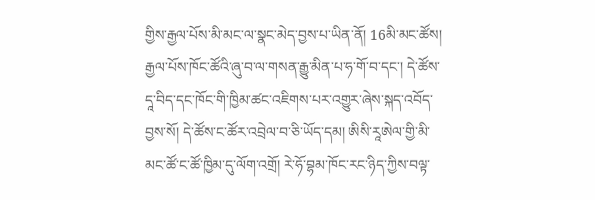གྱིས་རྒྱལ་པོས་མི་མང་ལ་སྣང་མེད་བྱས་པ་ཡིན་ནོ། 16མི་མང་ཚོས། རྒྱལ་པོས་ཁོང་ཚོའི་ཞུ་བ་ལ་གསན་རྒྱུ་མིན་པ་ཧ་གོ་བ་དང་། དེ་ཚོས་དཱ་བིད་དང་ཁོང་གི་ཁྱིམ་ཚང་འཇིགས་པར་འགྱུར་ཞེས་སྐད་འབོད་བྱས་སོ། དེ་ཚོས་ང་ཚོར་འབྲེལ་བ་ཅི་ཡོད་དམ། ཨིསི་རཱཨེལ་གྱི་མི་མང་ཚོ་ང་ཚོ་ཁྱིམ་དུ་ལོག་འགྲོ། རེ་ཧོ་བྷམ་ཁོང་རང་ཉིད་ཀྱིས་བལྟ་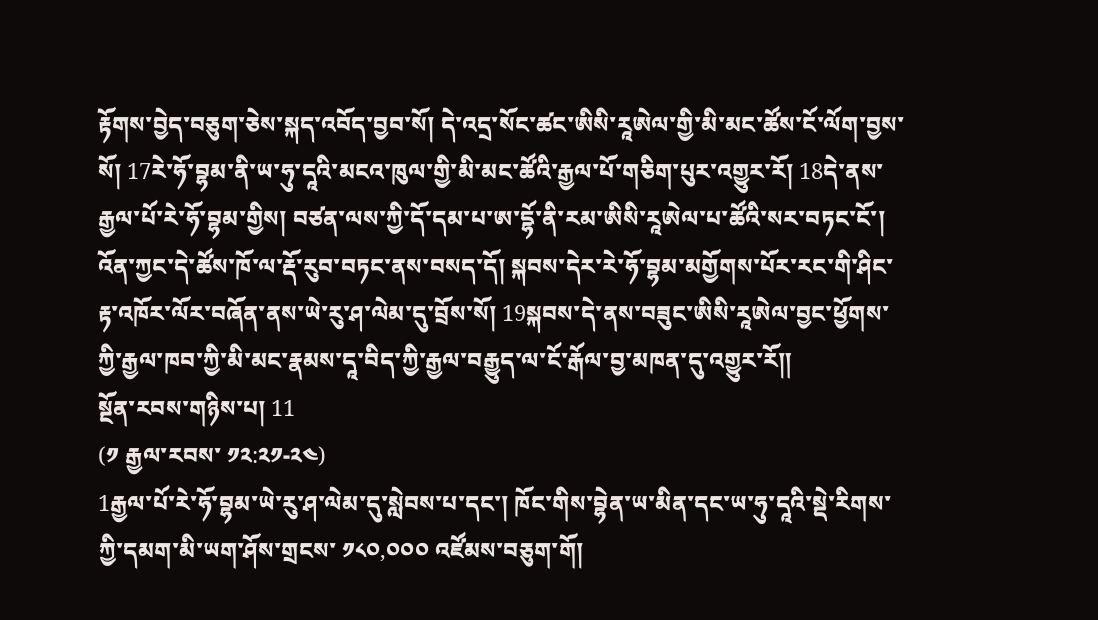རྟོགས་བྱེད་བཅུག་ཅེས་སྐད་འབོད་བྱབ་སོ། དེ་འདྲ་སོང་ཚང་ཨིསི་རཱཨེལ་གྱི་མི་མང་ཚོས་ངོ་ལོག་བྱས་སོ། 17རེ་ཧོ་བྷམ་ནི་ཡ་ཧུ་དཱའི་མངའ་ཁུལ་གྱི་མི་མང་ཚོའི་རྒྱལ་པོ་གཅིག་པུར་འགྱུར་རོ། 18དེ་ནས་རྒྱལ་པོ་རེ་ཧོ་བྷམ་གྱིས། བཙན་ལས་ཀྱི་དོ་དམ་པ་ཨ་དྷོ་ནི་རམ་ཨིསི་རཱཨེལ་པ་ཚོའི་སར་བཏང་ངོ་། འོན་ཀྱང་དེ་ཚོས་ཁོ་ལ་རྡོ་རུབ་བཏང་ནས་བསད་དོ། སྐབས་དེར་རེ་ཧོ་བྷམ་མགྱོགས་པོར་རང་གི་ཤིང་རྟ་འཁོར་ལོར་བཞོན་ནས་ཡེ་རུ་ཤ་ལེམ་དུ་བྲོས་སོ། 19སྐབས་དེ་ནས་བཟུང་ཨིསི་རཱཨེལ་བྱང་ཕྱོགས་ཀྱི་རྒྱལ་ཁབ་ཀྱི་མི་མང་རྣམས་དཱ་བིད་ཀྱི་རྒྱལ་བརྒྱུད་ལ་ངོ་རྒོལ་བྱ་མཁན་དུ་འགྱུར་རོ༎
སྔོན་རབས་གཉིས་པ། 11
(༡ རྒྱལ་རབས་ ༡༢:༢༡-༢༤)
1རྒྱལ་པོ་རེ་ཧོ་བྷམ་ཡེ་རུ་ཤ་ལེམ་དུ་སླེབས་པ་དང་། ཁོང་གིས་བྷེན་ཡ་མིན་དང་ཡ་ཧུ་དཱའི་སྡེ་རིགས་ཀྱི་དམག་མི་ཡག་ཤོས་གྲངས་ ༡༨༠,༠༠༠ འཛོམས་བཅུག་གོ།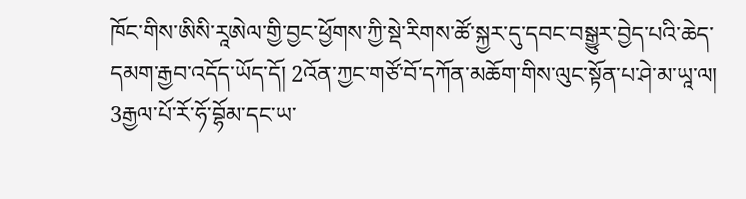ཁོང་གིས་ཨིསི་རཱཨེལ་གྱི་བྱང་ཕྱོགས་ཀྱི་སྡེ་རིགས་ཚོ་སྐྱར་དུ་དབང་བསྒྱུར་བྱེད་པའི་ཆེད་དམག་རྒྱབ་འདོད་ཡོད་དོ། 2འོན་ཀྱང་གཙོ་བོ་དཀོན་མཆོག་གིས་ལུང་སྟོན་པ་ཤེ་མ་ཡཱ་ལ། 3རྒྱལ་པོ་རོ་ཧོ་བྷོམ་དང་ཡ་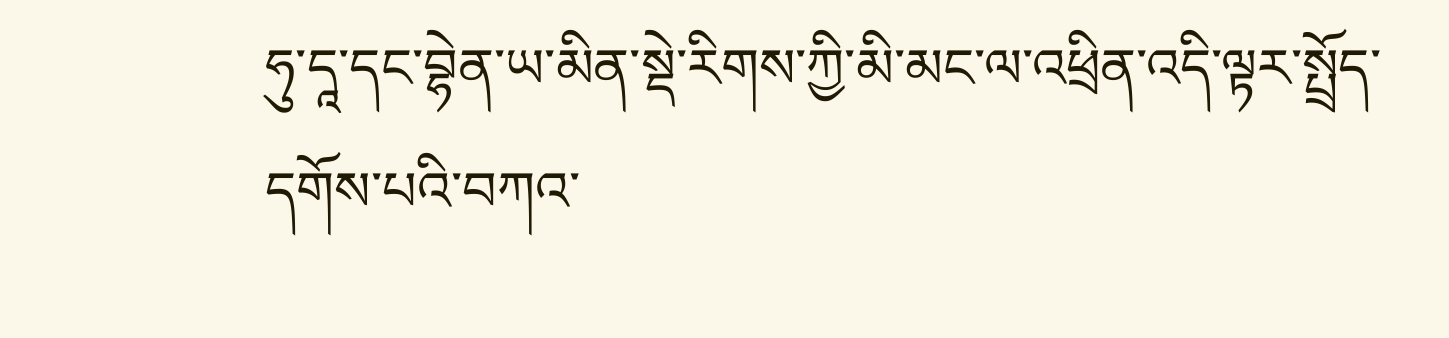ཧུ་དཱ་དང་བྷེན་ཡ་མིན་སྡེ་རིགས་ཀྱི་མི་མང་ལ་འཕྲིན་འདི་ལྟར་སྤྲོད་དགོས་པའི་བཀའ་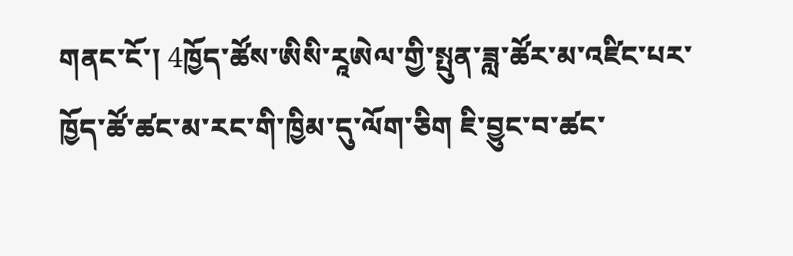གནང་ངོ་། 4ཁྱོད་ཚོས་ཨིསི་རཱཨེལ་གྱི་སྤུན་ཟླ་ཚོར་མ་འཛིང་པར་ཁྱོད་ཚོ་ཚང་མ་རང་གི་ཁྱིམ་དུ་ལོག་ཅིག ཇི་བྱུང་བ་ཚང་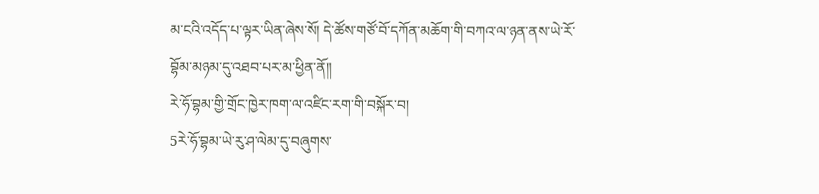མ་ངའི་འདོད་པ་ལྟར་ཡིན་ཞེས་སོ། དེ་ཚོས་གཙོ་བོ་དཀོན་མཆོག་གི་བཀའ་ལ་ཉན་ནས་ཡེ་རོ་བྷོམ་མཉམ་དུ་འཐབ་པར་མ་ཕྱིན་ནོ༎
རེ་ཧོ་བྷམ་གྱི་གྲོང་ཁྱེར་ཁག་ལ་འཛིང་རག་གི་བསྐོར་བ།
5རེ་ཧོ་བྷམ་ཡེ་རུ་ཤ་ལེམ་དུ་བཞུགས་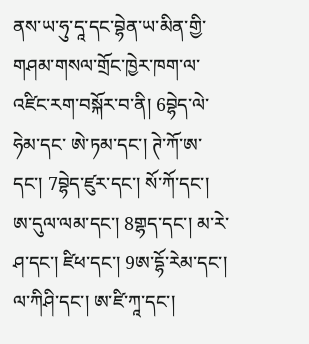ནས་ཡ་ཧུ་དཱ་དང་བྷེན་ཡ་མིན་གྱི་གཤམ་གསལ་གྲོང་ཁྱེར་ཁག་ལ་འཛིང་རག་བསྐོར་བ་ནི། 6བྷེད་ལེ་ཧེམ་དང་ ཨེ་ཏམ་དང་། ཊེ་ཀོ་ཨ་དང་། 7བྷེད་ཛུར་དང་། སོ་ཀོ་དང་། ཨ་དུལ་ལམ་དང་། 8གྷད་དང་། མ་རེ་ཤ་དང་། ཛིཕ་དང་། 9ཨ་དྷོ་རེམ་དང་། ལ་ཀིཤི་དང་། ཨ་ཛི་ཀཱ་དང་།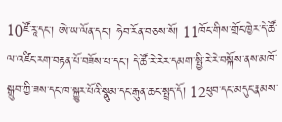10ཛོ་རཱ་དང་། ཨེ་ཡ་ལོན་དང་། ཧེབ་རོན་བཅས་སོ། 11ཁོང་གིས་གྲོང་ཁྱེར་དེ་ཚོ་ལ་འཛིང་རག་བརྟན་པོ་བཟོས་པ་དང་། དེ་ཚོ་རེ་རེར་དམག་སྤྱི་རེ་རེ་བསྐོས་ནས་མཁོ་སྒྲུབ་ཀྱི་ཟས་དང་ཁ་སྐྱུར་པོའི་སྣུམ་དང་རྒུན་ཆང་སྤྲད་དོ། 12ཕུབ་དང་མདུང་རྣམས་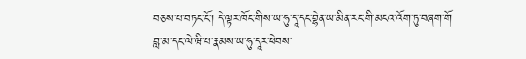བཅས་པ་བཏང་ངོ་། དེ་ལྟར་ཁོང་གིས་ཡ་ཧུ་དཱ་དང་བྷེན་ཡ་མིན་རང་གི་མངའ་འོག་ཏུ་བཞག་གོ
བླ་མ་དང་ལེ་ཝི་པ་རྣམས་ཡ་ཧུ་དཱར་ཕེབས་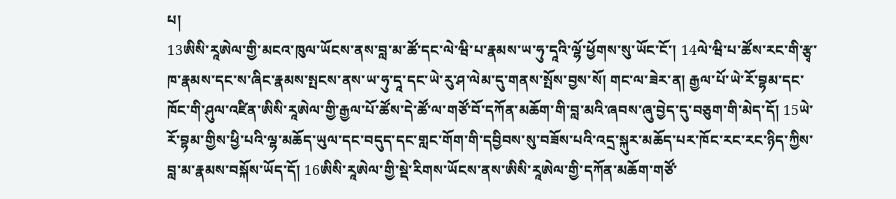པ།
13ཨིསི་རཱཨེལ་གྱི་མངའ་ཁུལ་ཡོངས་ནས་བླ་མ་ཚོ་དང་ལེ་ཝི་པ་རྣམས་ཡ་ཧུ་དཱའི་ལྷོ་ཕྱོགས་སུ་ཡོང་ངོ་། 14ལེ་ཝི་པ་ཚོས་རང་གི་རྩྭ་ཁ་རྣམས་དང་ས་ཞིང་རྣམས་སྤངས་ནས་ཡ་ཧུ་དཱ་དང་ཡེ་རུ་ཤ་ལེམ་དུ་གནས་སྤོས་བྱས་སོ། གང་ལ་ཟེར་ན། རྒྱལ་པོ་ཡེ་རོ་བྷམ་དང་ཁོང་གི་ཤུལ་འཛིན་ཨིསི་རཱཨེལ་གྱི་རྒྱལ་པོ་ཚོས་དེ་ཚོ་ལ་གཙོ་བོ་དཀོན་མཆོག་གི་བླ་མའི་ཞབས་ཞུ་བྱེད་དུ་བཅུག་གི་མེད་དོ། 15ཡེ་རོ་བྷམ་གྱིས་ཕྱི་པའི་ལྷ་མཆོད་ཡུལ་དང་བདུད་དང་གླང་གོག་གི་དབྱིབས་སུ་བཟོས་པའི་འདྲ་སྐུར་མཆོད་པར་ཁོང་རང་རང་ཉིད་ཀྱིས་བླ་མ་རྣམས་བསྐོས་ཡོད་དོ། 16ཨིསི་རཱཨེལ་གྱི་སྡེ་རིགས་ཡོངས་ནས་ཨིསི་རཱཨེལ་གྱི་དཀོན་མཆོག་གཙོ་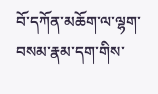བོ་དཀོན་མཆོག་ལ་ལྷག་བསམ་རྣམ་དག་གིས་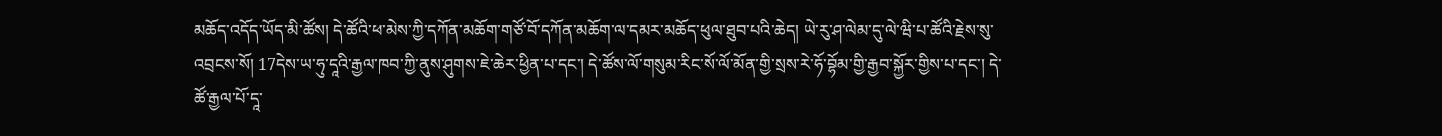མཆོད་འདོད་ཡོད་མི་ཚོས། དེ་ཚོའི་ཕ་མེས་ཀྱི་དཀོན་མཆོག་གཙོ་བོ་དཀོན་མཆོག་ལ་དམར་མཆོད་ཕུལ་ཐུབ་པའི་ཆེད། ཡེ་རུ་ཤ་ལེམ་དུ་ལེ་ཝི་པ་ཚོའི་རྗེས་སུ་འབྲངས་སོ། 17དེས་ཡ་ཧུ་དཱའི་རྒྱལ་ཁབ་ཀྱི་ནུས་ཤུགས་ཇེ་ཆེར་ཕྱིན་པ་དང་། དེ་ཚོས་ལོ་གསུམ་རིང་སོ་ལོ་མོན་གྱི་སྲས་རེ་ཧོ་བྷོམ་གྱི་རྒྱབ་སྐྱོར་གྱིས་པ་དང་། དེ་ཚོ་རྒྱལ་པོ་དཱ་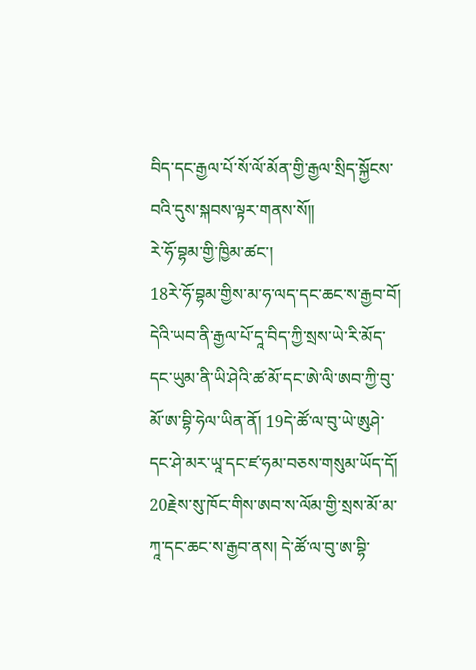བིད་དང་རྒྱལ་པོ་སོ་ལོ་མོན་གྱི་རྒྱལ་སྲིད་སྐྱོངས་བའི་དུས་སྐབས་ལྟར་གནས་སོ༎
རེ་ཧོ་བྷམ་གྱི་ཁྱིམ་ཚང་།
18རེ་ཧོ་བྷམ་གྱིས་མ་ཧ་ལད་དང་ཆང་ས་རྒྱབ་བོ། དེའི་ཡབ་ནི་རྒྱལ་པོ་དཱ་བིད་ཀྱི་སྲས་ཡེ་རི་མོད་དང་ཡུམ་ནི་ཡི་ཤེའི་ཚ་མོ་དང་ཨེ་ལི་ཨབ་ཀྱི་བུ་མོ་ཨ་བྷི་ཧེལ་ཡིན་ནོ། 19དེ་ཚོ་ལ་བུ་ཡེ་ཨུཤེ་དང་ཤེ་མར་ཡཱ་དང་ཛ་ཧམ་བཅས་གསུམ་ཡོད་དོ། 20རྗེས་སུ་ཁོང་གིས་ཨབ་ས་ལོམ་གྱི་སྲས་མོ་མ་ཀཱ་དང་ཆང་ས་རྒྱབ་ནས། དེ་ཚོ་ལ་བུ་ཨ་བྷི་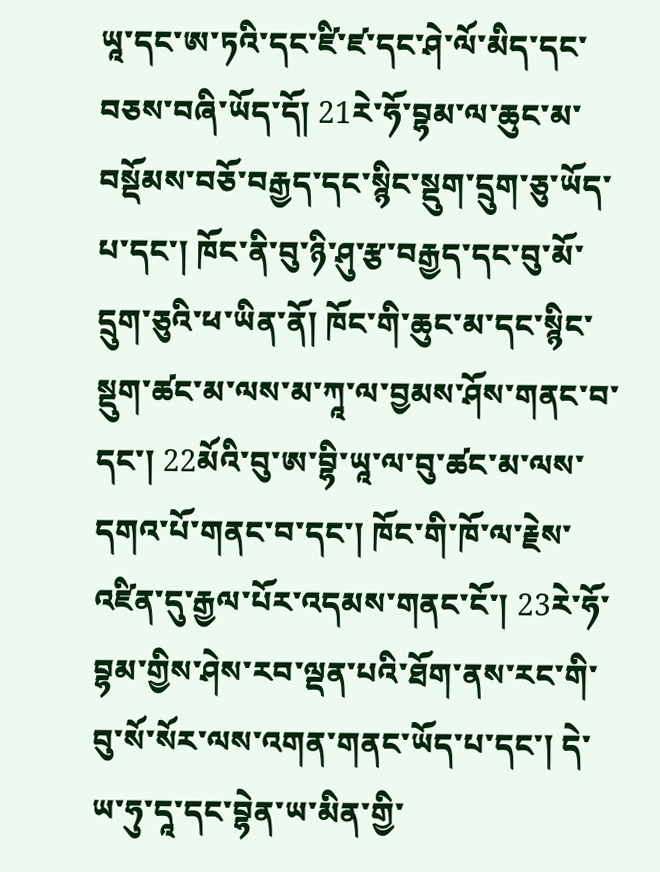ཡཱ་དང་ཨ་ཏའི་དང་ཛི་ཛ་དང་ཤེ་ལོ་མིད་དང་བཅས་བཞི་ཡོད་དོ། 21རེ་ཧོ་བྷམ་ལ་ཆུང་མ་བསྡོམས་བཅོ་བརྒྱད་དང་སྙིང་སྡུག་དྲུག་ཅུ་ཡོད་པ་དང་། ཁོང་ནི་བུ་ཉི་ཤུ་རྩ་བརྒྱད་དང་བུ་མོ་དྲུག་ཅུའི་ཕ་ཡིན་ནོ། ཁོང་གི་ཆུང་མ་དང་སྙིང་སྡུག་ཚང་མ་ལས་མ་ཀཱ་ལ་བྱམས་ཤོས་གནང་བ་དང་། 22མོའི་བུ་ཨ་བྷི་ཡཱ་ལ་བུ་ཚང་མ་ལས་དགའ་པོ་གནང་བ་དང་། ཁོང་གི་ཁོ་ལ་རྗེས་འཛིན་དུ་རྒྱལ་པོར་འདམས་གནང་ངོ་། 23རེ་ཧོ་བྷམ་གྱིས་ཤེས་རབ་ལྡན་པའི་ཐོག་ནས་རང་གི་བུ་སོ་སོར་ལས་འགན་གནང་ཡོད་པ་དང་། དེ་ཡ་ཧུ་དཱ་དང་བྷེན་ཡ་མིན་གྱི་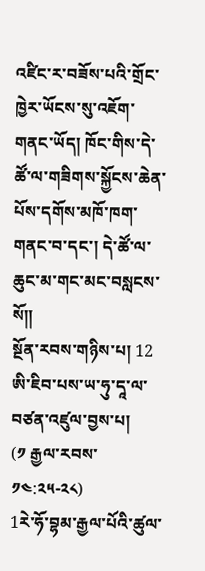འཛིང་ར་བཟོས་པའི་གྲོང་ཁྱེར་ཡོངས་སུ་འཇོག་གནང་ཡོད། ཁོང་གིས་དེ་ཚོ་ལ་གཟིགས་སྐྱོངས་ཆེན་པོས་དགོས་མཁོ་ཁག་གནང་བ་དང་། དེ་ཚོ་ལ་ཆུང་མ་གང་མང་བསླངས་སོ༎
སྔོན་རབས་གཉིས་པ། 12
ཨི་ཇིབ་པས་ཡ་ཧུ་དཱ་ལ་བཙན་འཛུལ་བྱས་པ།
(༡ རྒྱལ་རབས་ ༡༤:༢༥-༢༨)
1རེ་ཧོ་བྷམ་རྒྱལ་པོའི་ཚུལ་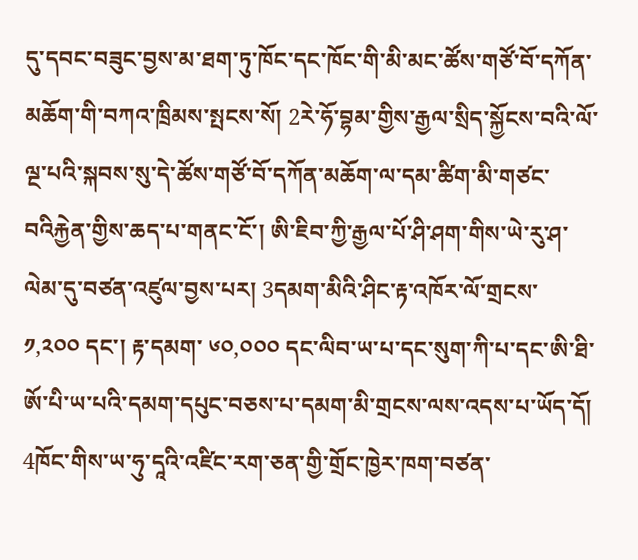དུ་དབང་བཟུང་བྱས་མ་ཐག་ཏུ་ཁོང་དང་ཁོང་གི་མི་མང་ཚོས་གཙོ་བོ་དཀོན་མཆོག་གི་བཀའ་ཁྲིམས་སྤངས་སོ། 2རེ་ཧོ་བྷམ་གྱིས་རྒྱལ་སྲིད་སྐྱོངས་བའི་ལོ་ལྔ་པའི་སྐབས་སུ་དེ་ཚོས་གཙོ་བོ་དཀོན་མཆོག་ལ་དམ་ཚིག་མི་གཙང་བའིརྐྱེན་གྱིས་ཆད་པ་གནང་ངོ་། ཨི་ཇིབ་ཀྱི་རྒྱལ་པོ་ཤི་ཤག་གིས་ཡེ་རུ་ཤ་ལེམ་དུ་བཙན་འཛུལ་བྱས་པར། 3དམག་མིའི་ཤིང་རྟ་འཁོར་ལོ་གྲངས་ ༡,༢༠༠ དང་། རྟ་དམག་ ༦༠,༠༠༠ དང་ལིབ་ཡ་པ་དང་སུག་ཀི་པ་དང་ཨི་ཐི་ཨོ་པི་ཡ་པའི་དམག་དཔུང་བཅས་པ་དམག་མི་གྲངས་ལས་འདས་པ་ཡོད་དོ། 4ཁོང་གིས་ཡ་ཧུ་དཱའི་འཛིང་རག་ཅན་གྱི་གྲོང་ཁྱེར་ཁག་བཙན་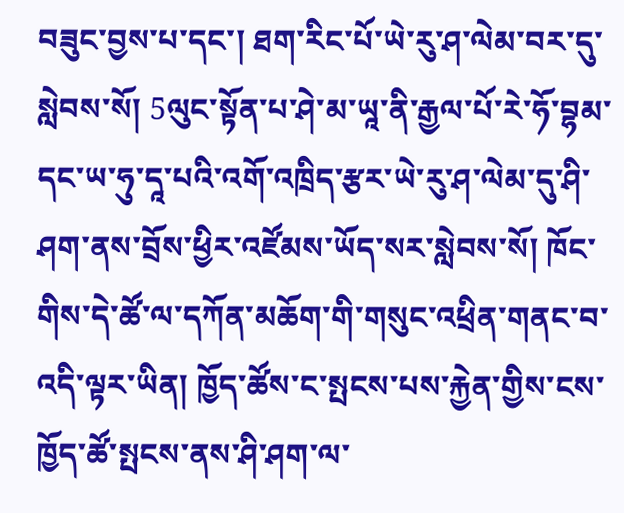བཟུང་བྱས་པ་དང་། ཐག་རིང་པོ་ཡེ་རུ་ཤ་ལེམ་བར་དུ་སླེབས་སོ། 5ལུང་སྟོན་པ་ཤེ་མ་ཡཱ་ནི་རྒྱལ་པོ་རེ་ཧོ་བྷམ་དང་ཡ་ཧུ་དཱ་པའི་འགོ་འཁྲིད་རྩར་ཡེ་རུ་ཤ་ལེམ་དུ་ཤི་ཤག་ནས་བྲོས་ཕྱིར་འཛོམས་ཡོད་སར་སླེབས་སོ། ཁོང་གིས་དེ་ཚོ་ལ་དཀོན་མཆོག་གི་གསུང་འཕྲིན་གནང་བ་འདི་ལྟར་ཡིན། ཁྱོད་ཚོས་ང་སྤངས་པས་རྐྱེན་གྱིས་ངས་ཁྱོད་ཚོ་སྤངས་ནས་ཤི་ཤག་ལ་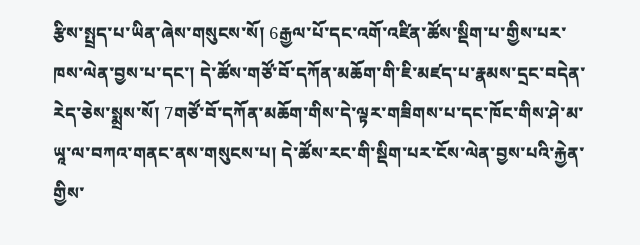རྩིས་སྤྲད་པ་ཡིན་ཞེས་གསུངས་སོ། 6རྒྱལ་པོ་དང་འགོ་འཛིན་ཚོས་སྡིག་པ་གྱིས་པར་ཁས་ལེན་བྱས་པ་དང་། དེ་ཚོས་གཙོ་བོ་དཀོན་མཆོག་གི་ཇི་མཛད་པ་རྣམས་དྲང་བདེན་རེད་ཅེས་སྨྲས་སོ། 7གཙོ་བོ་དཀོན་མཆོག་གིས་དེ་ལྟར་གཟིགས་པ་དང་ཁོང་གིས་ཤེ་མ་ཡཱ་ལ་བཀའ་གནང་ནས་གསུངས་པ། དེ་ཚོས་རང་གི་སྡིག་པར་ངོས་ལེན་བྱས་པའི་རྐྱེན་གྱིས་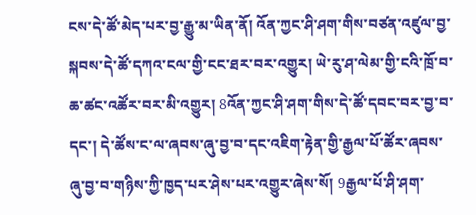ངས་དེ་ཚོ་མེད་པར་བྱ་རྒྱུ་མ་ཡིན་ནོ། འོན་ཀྱང་ཤི་ཤག་གིས་བཙན་འཛུལ་བྱ་སྐབས་དེ་ཚོ་དཀའ་ངལ་གྱི་ངང་ཐར་བར་འགྱུར། ཡེ་རུ་ཤ་ལེམ་གྱི་ངའི་ཁྲོ་བ་ཆ་ཚང་འཚོར་བར་མི་འགྱུར། 8འོན་ཀྱང་ཤི་ཤག་གིས་དེ་ཚོ་དབང་བར་བྱ་བ་དང་། དེ་ཚོས་ང་ལ་ཞབས་ཞུ་བྱ་བ་དང་འཇིག་རྟེན་གྱི་རྒྱལ་པོ་ཚོར་ཞབས་ཞུ་བྱ་བ་གཉིས་ཀྱི་ཁྱད་པར་ཤེས་པར་འགྱུར་ཞེས་སོ། 9རྒྱལ་པོ་ཤི་ཤག་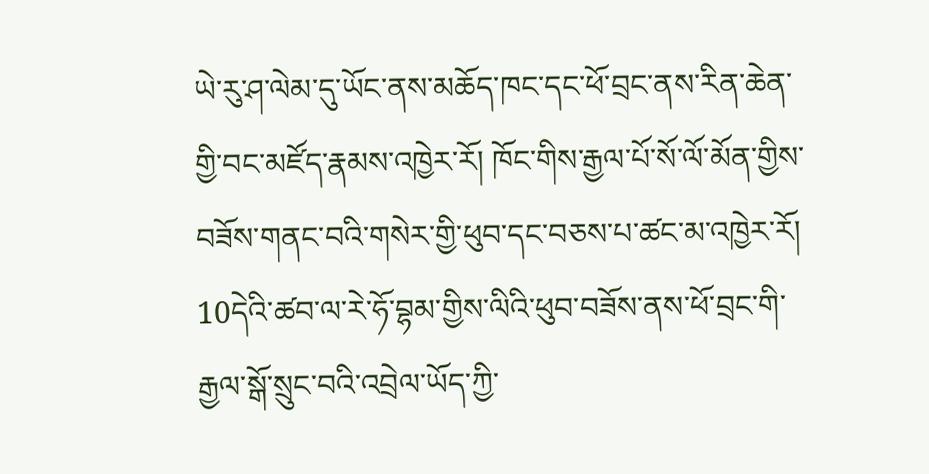ཡེ་རུ་ཤ་ལེམ་དུ་ཡོང་ནས་མཆོད་ཁང་དང་ཕོ་བྲང་ནས་རིན་ཆེན་གྱི་བང་མཛོད་རྣམས་འཁྱེར་རོ། ཁོང་གིས་རྒྱལ་པོ་སོ་ལོ་མོན་གྱིས་བཟོས་གནང་བའི་གསེར་གྱི་ཕུབ་དང་བཅས་པ་ཚང་མ་འཁྱེར་རོ། 10དེའི་ཚབ་ལ་རེ་ཧོ་བྷམ་གྱིས་ལིའི་ཕུབ་བཟོས་ནས་ཕོ་བྲང་གི་རྒྱལ་སྒོ་སྲུང་བའི་འབྲེལ་ཡོད་ཀྱི་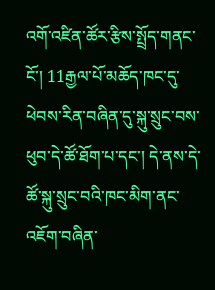འགོ་འཛིན་ཚོར་རྩིས་སྤྲོད་གནང་ངོ་། 11རྒྱལ་པོ་མཆོད་ཁང་དུ་ཕེབས་རིན་བཞིན་དུ་སྐུ་སྲུང་བས་ཕུབ་དེ་ཚོ་ཐོག་པ་དང་། དེ་ནས་དེ་ཚོ་སྐུ་སྲུང་བའི་ཁང་མིག་ནང་འཇོག་བཞིན་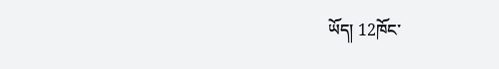ཡོད། 12ཁོང་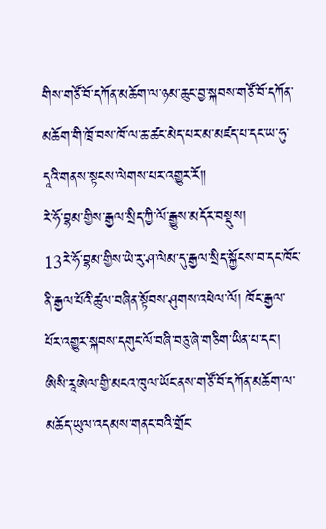གིས་གཙོ་བོ་དཀོན་མཆོག་ལ་ཉམ་ཆུང་བྱ་སྐབས་གཙོ་བོ་དཀོན་མཆོག་གི་ཁྲོ་བས་ཁོ་ལ་ཆ་ཚང་མེད་པར་མ་མཛད་པ་དང་ཡ་ཧུ་དཱའི་གནས་སྟངས་ལེགས་པར་འགྱུར་རོ༎
རེ་ཧོ་བྷམ་གྱིས་རྒྱལ་སྲིད་ཀྱི་ལོ་རྒྱུས་མདོར་བསྡུས།
13རེ་ཧོ་བྷམ་གྱིས་ཡེ་རུ་ཤ་ལེམ་དུ་རྒྱལ་སྲིད་སྐྱོངས་བ་དང་ཁོང་ནི་རྒྱལ་པོའི་ཚུལ་བཞིན་སྟོབས་ཤུགས་འཕེལ་ལོ། ཁོང་རྒྱལ་པོར་འགྱུར་སྐབས་དགུང་ལོ་བཞི་བཅུ་ཞེ་གཅིག་ཡིན་པ་དང་། ཨིསི་རཱཨེལ་གྱི་མངའ་ཁུལ་ཡོང་ནས་གཙོ་བོ་དཀོན་མཆོག་ལ་མཆོད་ཡུལ་འདམས་གནང་བའི་གྲོང་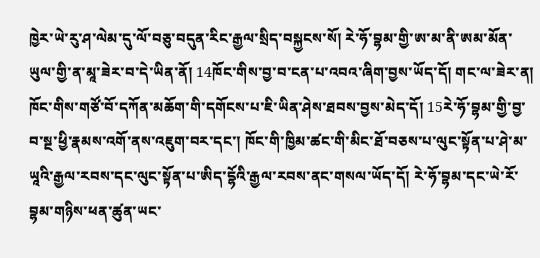ཁྱེར་ཡེ་རུ་ཤ་ལེམ་དུ་ལོ་བཅུ་བདུན་རིང་རྒྱལ་སྲིད་བསྐྱངས་སོ། རེ་ཧོ་བྷམ་གྱི་ཨ་མ་ནི་ཨམ་མོན་ཡུལ་གྱི་ན་མཱ་ཟེར་བ་དེ་ཡིན་ནོ། 14ཁོང་གིས་བྱ་བ་ངན་པ་འབའ་ཞིག་བྱས་ཡོད་དོ། གང་ལ་ཟེར་ན། ཁོང་གིས་གཙོ་བོ་དཀོན་མཆོག་གི་དགོངས་པ་ཇི་ཡིན་ཤེས་ཐབས་བྱས་མེད་དོ། 15རེ་ཧོ་བྷམ་གྱི་བྱ་བ་སྔ་ཕྱི་རྣམས་འགོ་ནས་འཇུག་བར་དང་། ཁོང་གི་ཁྱིམ་ཚང་གི་མིང་ཐོ་བཅས་པ་ལུང་སྟོན་པ་ཤེ་མ་ཡཱའི་རྒྱལ་རབས་དང་ལུང་སྟོན་པ་ཨིད་དྷོའི་རྒྱལ་རབས་ནང་གསལ་ཡོད་དོ། རེ་ཧོ་བྷམ་དང་ཡེ་རོ་བྷམ་གཉིས་ཕན་ཚུན་ཡང་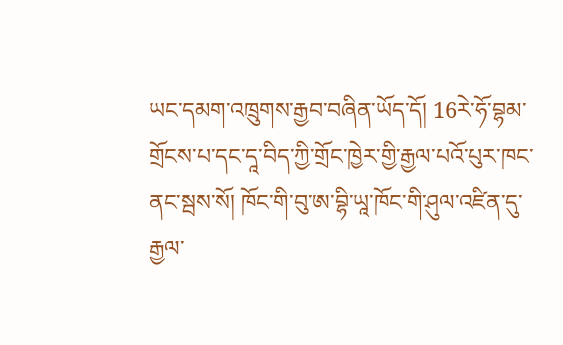ཡང་དམག་འཁྲུགས་རྒྱབ་བཞིན་ཡོད་དོ། 16རེ་ཧོ་བྷམ་གྲོངས་པ་དང་དཱ་བིད་ཀྱི་གྲོང་ཁྱེར་གྱི་རྒྱལ་པའོ་པུར་ཁང་ནང་སྦས་སོ། ཁོང་གི་བུ་ཨ་བྷི་ཡཱ་ཁོང་གི་ཤུལ་འཛིན་དུ་རྒྱལ་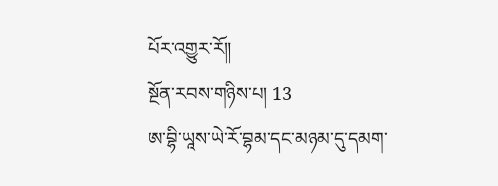པོར་འགྱུར་རོ༎
སྔོན་རབས་གཉིས་པ། 13
ཨ་བྷི་ཡཱས་ཡེ་རོ་བྷམ་དང་མཉམ་དུ་དམག་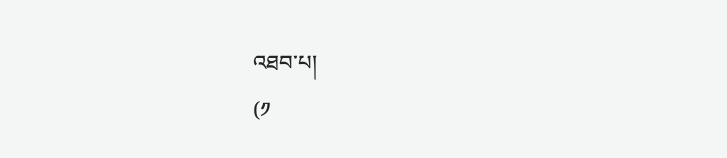འཐབ་པ།
(༡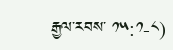རྒྱལ་རབས་ ༡༥:༡-༨)